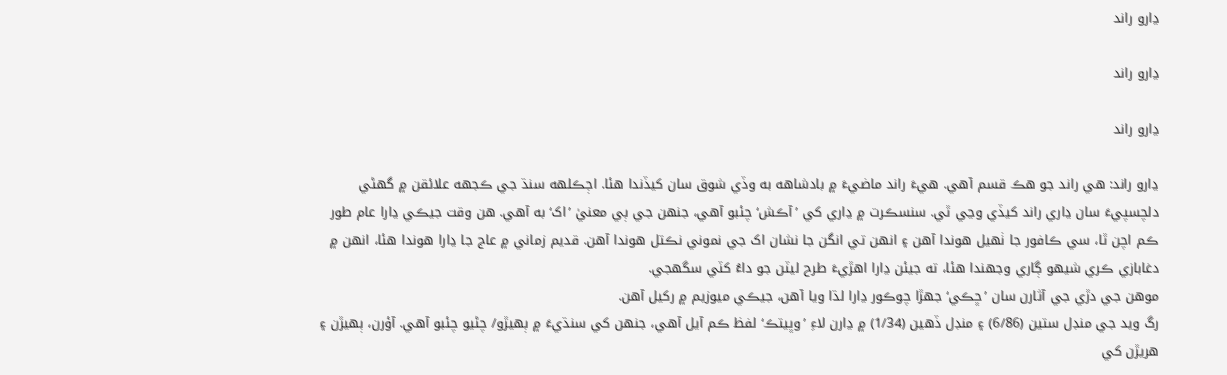ڍارو راند

ڍارو راند

ڍارو راند

ڍارو راند: هي راند جو هڪ قسم آهي. هيءَ راند ماضيءَ ۾ بادشاهه به وڏي شوق سان کيڏندا هئا. اڄڪلهه سنڌ جي ڪجهه علائقن ۾ گهڻي دلچسپيءَ سان ڍاري راند کيڏي وڃي ٿي. سنسڪرت ۾ ڍاري کي ’آڪش‘ چئبو آهي، جنهن جي ٻي معنيٰ ’اک‘ به آهي. هن وقت جيڪي ڍارا عام طور ڪم اچن ٿا، سي ڪافور جا ٺهيل هوندا آهن ۽ انهن تي انگن جا نشان اک جي نموني نڪتل هوندا آهن. قديم زماني ۾ عاج جا ڍارا هوندا هئا، انهن ۾ دغابازي ڪري شيهو ڳاري وجهندا هئا، ته جيئن ڍارا اهڙيءَ طرح ليٽن جو داءُ کٽي سگهجي.
موهن جي دڙي جي آثارن سان ’ڇڪي‘ جهڙا چوڪور ڍارا لڌا ويا آهن، جيڪي ميوزيم ۾ رکيل آهن.
رگ ويد جي منڊل ستين (6/86) ۽ منڊل ڏهين (1/34) ۾ ڍارن لاءِ ’وڀيتڪ‘ لفظ ڪم آيل آهي، جنهن کي سنڌيءَ ۾ ٻهيڙو/ چڻيو چئبو آهي. آؤرن، ٻهيڙن ۽ هريڙن کي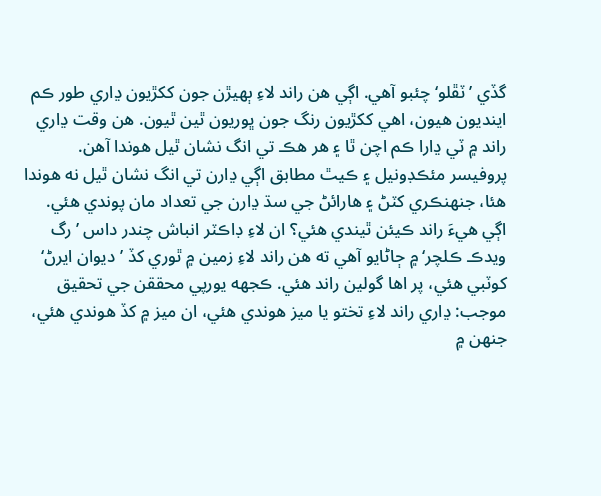گڏي ’ٽڦلو‘ چئبو آهي. اڳي هن راند لاءِ ٻهيڙن جون ککڙيون ڍاري طور ڪم اينديون هيون، اهي ککڙيون رنگ جون ڀوريون ٿين ٿيون. هن وقت ڍاري راند ۾ ٽي ڍارا ڪم اچن ٿا ۽ هر هڪ تي انگ نشان ٿيل هوندا آهن.
پروفيسر مئڪڊونيل ۽ ڪيٿ مطابق اڳي ڍارن تي انگ نشان ٿيل نه هوندا هئا، جنهنڪري کٽڻ ۽ هارائڻ جي سڌ ڍارن جي تعداد مان پوندي هئي. اڳي هيءَ راند ڪيئن ٿيندي هئي؟ ان لاءِ ڊاڪٽر انباش چندر داس ’رگ ويدڪ ڪلچر‘ ۾ ڄاڻايو آهي ته هن راند لاءِ زمين ۾ ٿوري کڏ ’ديوان ايرڻ‘ کوٽبي هئي، پر اها گولين راند هئي. ڪجهه يورپي محققن جي تحقيق موجب: ڍاري راند لاءِ تختو يا ميز هوندي هئي، ان ميز ۾ کڏ هوندي هئي، جنهن ۾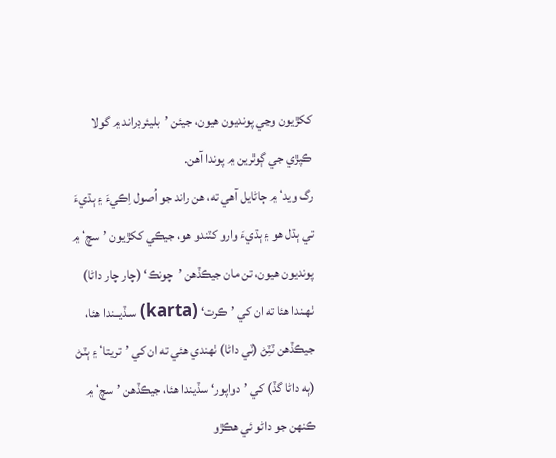ککڙيون وڃي پونديون هيون، جيئن ’بليئرڊراند ۾ گولا ڪپڙي جي ڳوٿرين ۾ پوندا آهن.
رگ ويد‘ ۾ ڄاڻايل آهي ته، هن راند جو اُصول اِڪيءَ ۽ ٻڌيءَ تي ٻڌل هو ۽ ٻڌيءَ وارو کٽندو هو، جيڪي ککڙيون ’سچ‘ ۾ پونديون هيون، تن مان جيڪڏهن ’چونڪ‘ (چار چار داڻا) ٺهـندا هئا ته ان کي ’ڪرت‘ (karta) سـڏيــندا هئا، جيڪڏهن ٽٽِڻ (ٽي داڻا) ٺهندي هئي ته ان کي ’تريتا‘ ۽ ٻٽڻ (ٻه داڻا گڏ) کي ’دواپور‘ سڏيندا هئا، جيڪڏهن ’سچ‘ ۾ ڪنهن جو داڻو ئي هڪڙو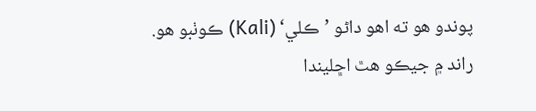پوندو هو ته اهو داڻو ’ڪلي‘ (Kali) ڪوٺبو هو.
راند ۾ جيڪو هٿ اڇليندا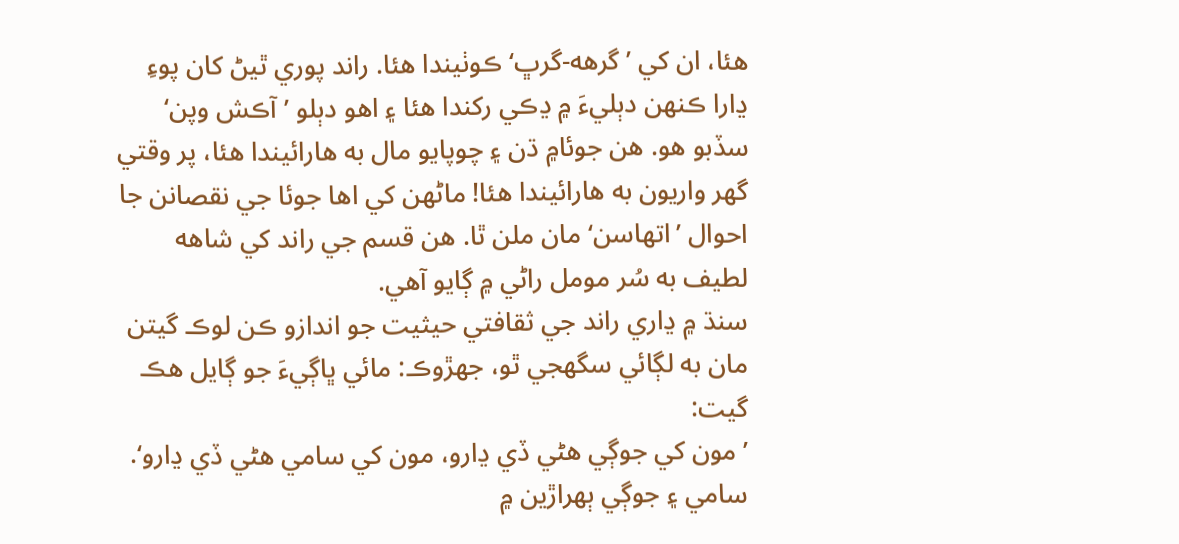هئا، ان کي ’گرهه-گرڀ‘ ڪوٺيندا هئا. راند پوري ٿيڻ کان پوءِ ڍارا ڪنهن دٻليءَ ۾ ڍڪي رکندا هئا ۽ اهو دٻلو ’آڪش وپن‘ سڏبو هو. هن جوئا۾ ڌن ۽ چوپايو مال به هارائيندا هئا، پر وقتي گهر واريون به هارائيندا هئا! ماڻهن کي اها جوئا جي نقصانن جا احوال ’اتهاسن‘ مان ملن ٿا. هن قسم جي راند کي شاهه لطيف به سُر مومل راڻي ۾ ڳايو آهي.
سنڌ ۾ ڍاري راند جي ثقافتي حيثيت جو اندازو ڪن لوڪ گيتن مان به لڳائي سگهجي ٿو، جهڙوڪ: مائي ڀاڳيءَ جو ڳايل هڪ گيت:
’مون کي جوڳي هڻي ڏي ڍارو، مون کي سامي هڻي ڏي ڍارو‘.
سامي ۽ جوڳي ٻهراڙين ۾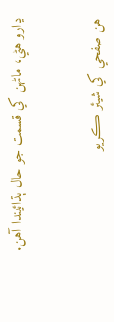ڍارو هڻي، ماڻهن کي قسمت جو حال ٻڌائيندا آهن.


هن صفحي کي شيئر ڪريو